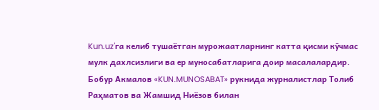Kun.uz'га келиб тушаётган мурожаатларнинг катта қисми кўчмас мулк дахлсизлиги ва ер муносабатларига доир масалалардир. Бобур Акмалов «KUN.MUNOSABAT» рукнида журналистлар Толиб Раҳматов ва Жамшид Ниёзов билан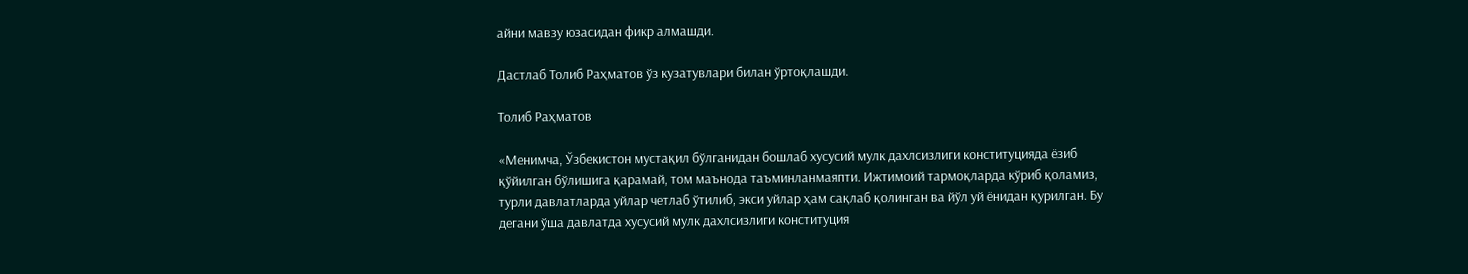айни мавзу юзасидан фикр алмашди.

Дастлаб Толиб Раҳматов ўз кузатувлари билан ўртоқлашди.

Толиб Раҳматов

«Менимча, Ўзбекистон мустақил бўлганидан бошлаб хусусий мулк дахлсизлиги конституцияда ёзиб қўйилган бўлишига қарамай, том маънода таъминланмаяпти. Ижтимоий тармоқларда кўриб қоламиз, турли давлатларда уйлар четлаб ўтилиб, экси уйлар ҳам сақлаб қолинган ва йўл уй ёнидан қурилган. Бу дегани ўша давлатда хусусий мулк дахлсизлиги конституция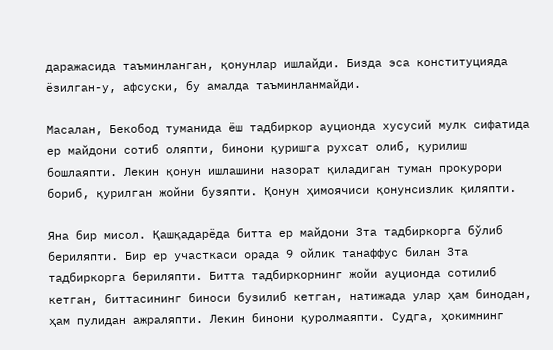даражасида таъминланган, қонунлар ишлайди. Бизда эса конституцияда ёзилган-у, афсуски, бу амалда таъминланмайди.

Масалан, Бекобод туманида ёш тадбиркор ауционда хусусий мулк сифатида ер майдони сотиб оляпти, бинони қуришга рухсат олиб, қурилиш бошлаяпти. Лекин қонун ишлашини назорат қиладиган туман прокурори бориб, қурилган жойни бузяпти. Қонун ҳимоячиси қонунсизлик қиляпти.

Яна бир мисол. Қашқадарёда битта ер майдони 3та тадбиркорга бўлиб бериляпти. Бир ер участкаси орада 9 ойлик танаффус билан 3та тадбиркорга бериляпти. Битта тадбиркорнинг жойи ауционда сотилиб кетган, биттасининг биноси бузилиб кетган, натижада улар ҳам бинодан, ҳам пулидан ажраляпти. Лекин бинони қуролмаяпти. Судга, ҳокимнинг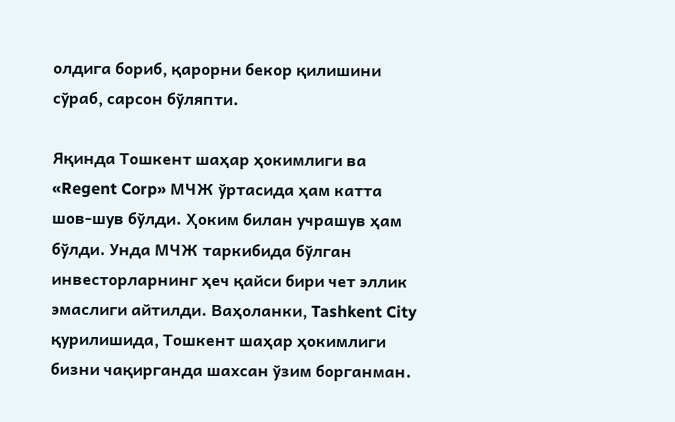олдига бориб, қарорни бекор қилишини сўраб, сарсон бўляпти.

Яқинда Тошкент шаҳар ҳокимлиги ва «Regent Corp» МЧЖ ўртасида ҳам катта шов-шув бўлди. Ҳоким билан учрашув ҳам бўлди. Унда МЧЖ таркибида бўлган инвесторларнинг ҳеч қайси бири чет эллик эмаслиги айтилди. Ваҳоланки, Tashkent City қурилишида, Тошкент шаҳар ҳокимлиги бизни чақирганда шахсан ўзим борганман.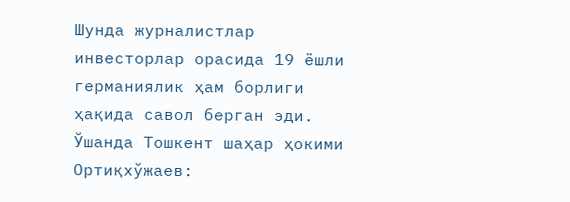Шунда журналистлар инвесторлар орасида 19 ёшли германиялик ҳам борлиги ҳақида савол берган эди. Ўшанда Тошкент шаҳар ҳокими Ортиқхўжаев: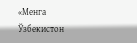«Менга Ўзбекистон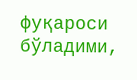фуқароси бўладими,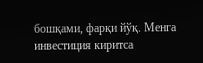бошқами, фарқи йўқ. Менга инвестиция киритса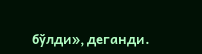бўлди», деганди.